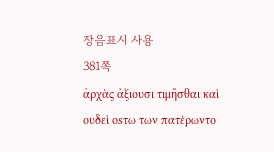장음표시 사용
381쪽
ἀρχὰς ἀξιουσι τιμῆσθαι καὶ ουδεὶ osτω των πατέρωντο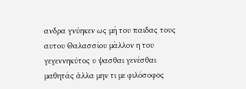ανδρα γνύηκεν ως μὴ του παιδας τους αυτου Θαλασσίου μὰλλον η του γεγεννηκύτος υ ψασθαι γενέσθαι μαθητάς ἀλλα μην τι με φιλόσοφος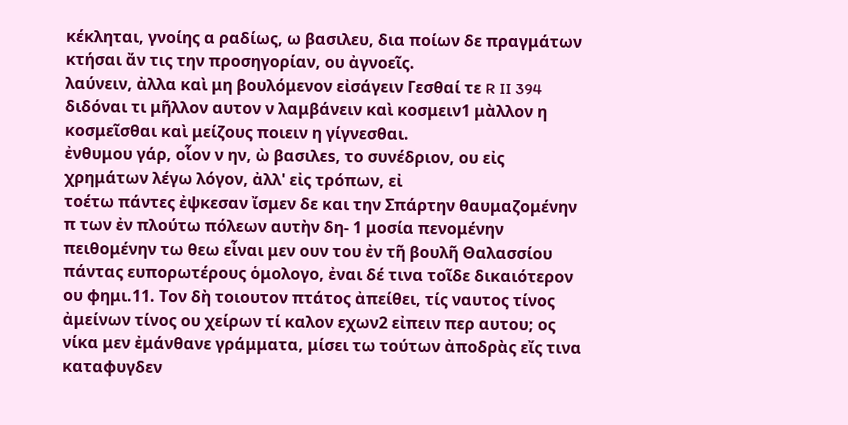κέκληται, γνοίης α ραδίως, ω βασιλευ, δια ποίων δε πραγμάτων κτήσαι ἄν τις την προσηγορίαν, ου ἀγνοεῖς.
λαύνειν, ἀλλα καὶ μη βουλόμενον εἰσάγειν Γεσθαί τε R II 394 διδόναι τι μῆλλον αυτον ν λαμβάνειν καὶ κοσμειν1 μὰλλον η κοσμεῖσθαι καὶ μείζους ποιειν η γίγνεσθαι.
ἐνθυμου γάρ, οἷον ν ην, ὼ βασιλεs, το συνέδριον, ου εἰς χρημάτων λέγω λόγον, ἀλλ' εἰς τρόπων, εἰ
τοέτω πάντες ἐψκεσαν ἴσμεν δε και την Σπάρτην θαυμαζομένην π των ἐν πλούτω πόλεων αυτὴν δη- 1 μοσία πενομένην πειθομένην τω θεω εἶναι μεν ουν του ἐν τῆ βουλῆ Θαλασσίου πάντας ευπορωτέρους ὁμολογο, ἐναι δέ τινα τοῖδε δικαιότερον ου φημι.11. Toν δὴ τοιουτον πτάτος ἀπείθει, τίς ναυτος τίνος ἀμείνων τίνος ου χείρων τί καλον εχων2 εἰπειν περ αυτου; ος νίκα μεν ἐμάνθανε γράμματα, μίσει τω τούτων ἀποδρὰς εἴς τινα καταφυγδεν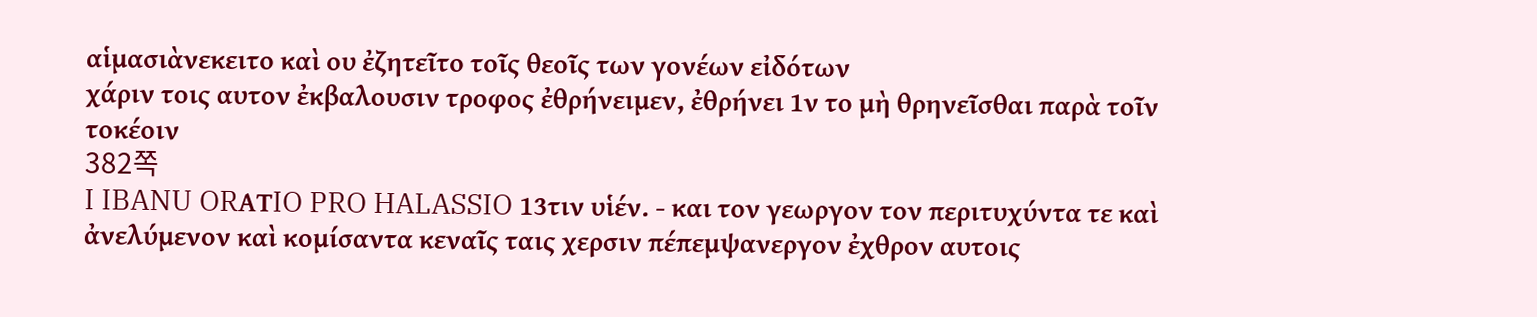αἱμασιὰνεκειτο καὶ ου ἐζητεῖτο τοῖς θεοῖς των γονέων εἰδότων
χάριν τοις αυτον ἐκβαλουσιν τροφος ἐθρήνειμεν, ἐθρήνει 1ν το μὴ θρηνεῖσθαι παρὰ τοῖν τοκέοιν
382쪽
I IBANU ORΑΤIO PRO HALASSIO 13τιν υἱέν. - και τον γεωργον τον περιτυχύντα τε καὶ ἀνελύμενον καὶ κομίσαντα κεναῖς ταις χερσιν πέπεμψανεργον ἐχθρον αυτοις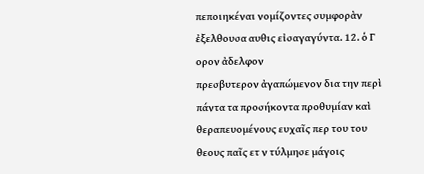πεποιηκέναι νομίζοντες συμφορὰν ἐξελθουσα αυθις εἰσαγαγύντα. 12. ὁ Γ ορον ἀδελφον
πρεσβυτερον ἀγαπώμενον δια την περὶ πάντα τα προσήκοντα προθυμίαν καὶ θεραπευομένους ευχαῖς περ του του θεους παῖς ετ ν τύλμησε μάγοις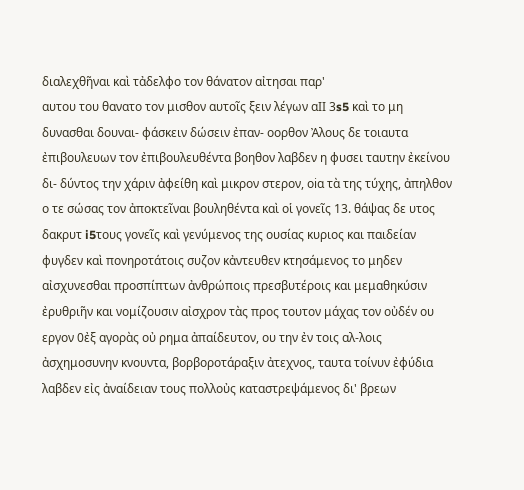διαλεχθῆναι καὶ τἀδελφο τον θάνατον αἰτησαι παρ'
αυτου του θανατο τον μισθον αυτοῖς ξειν λέγων αII 3s5 καὶ το μη δυνασθαι δουναι- φάσκειν δώσειν ἐπαν- οορθον Ἀλους δε τοιαυτα ἐπιβουλευων τον ἐπιβουλευθέντα βοηθον λαβδεν η φυσει ταυτην ἐκείνου δι- δύντος την χάριν ἀφείθη καὶ μικρον στερον, οiα τὰ της τύχης, ἀπηλθον ο τε σώσας τον ἀποκτεῖναι βουληθέντα καὶ οἱ γονεῖς 13. θάψας δε υτος δακρυτ i5τους γονεῖς καὶ γενύμενος της ουσίας κυριος και παιδείαν φυγδεν καὶ πονηροτάτοις συζον κἀντευθεν κτησάμενος το μηδεν αἰσχυνεσθαι προσπίπτων ἀνθρώποις πρεσβυτέροις και μεμαθηκύσιν ἐρυθριῆν και νομίζουσιν αἰσχρον τὰς προς τουτον μάχας τον οὐδέν ου εργον 0ἐξ αγορὰς οὐ ρημα ἀπαίδευτον, ου την ἐν τοις αλ-λοις ἀσχημοσυνην κνουντα, βορβοροτάραξιν ἀτεχνος, ταυτα τοίνυν ἐφύδια λαβδεν εἰς ἀναίδειαν τους πολλοὐς καταστρεψάμενος δι' βρεων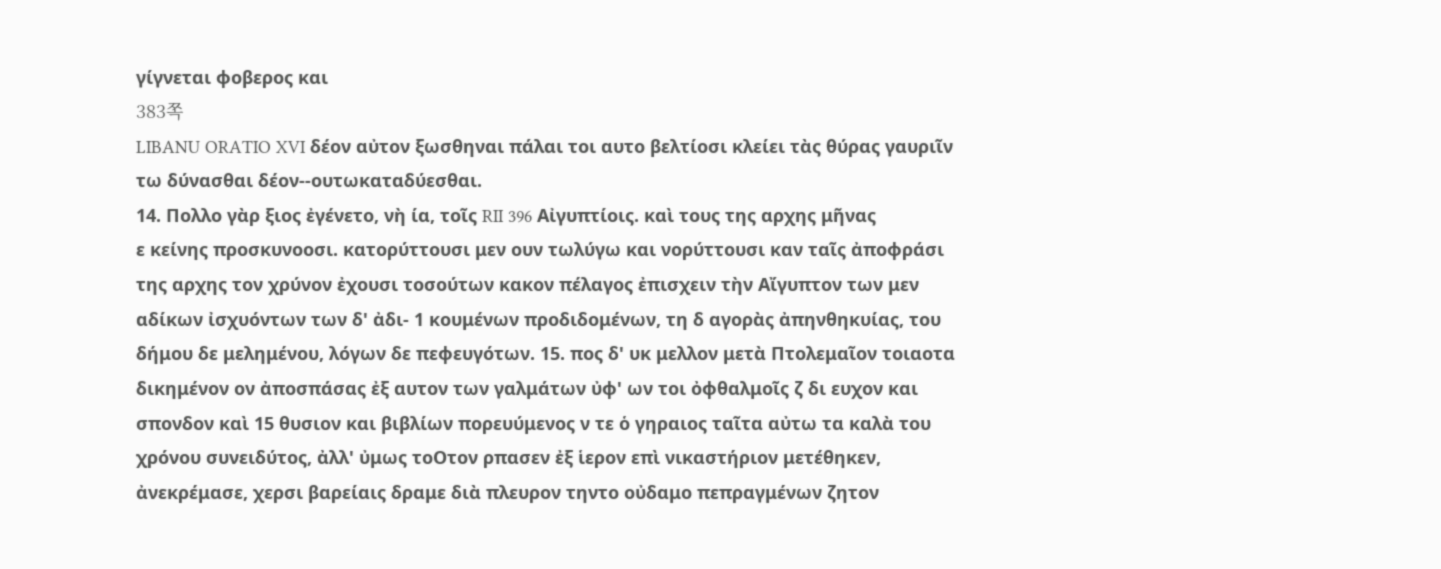γίγνεται φοβερος και
383쪽
LIBANU ORATIO XVI δέον αὐτον ξωσθηναι πάλαι τοι αυτο βελτίοσι κλείει τὰς θύρας γαυριῖν τω δύνασθαι δέον--ουτωκαταδύεσθαι.
14. Πολλο γὰρ ξιος ἐγένετο, νὴ ία, τοῖς RII 396 Αἰγυπτίοις. καὶ τους της αρχης μῆνας
ε κείνης προσκυνοοσι. κατορύττουσι μεν ουν τωλύγω και νορύττουσι καν ταῖς ἀποφράσι της αρχης τον χρύνον ἐχουσι τοσούτων κακον πέλαγος ἐπισχειν τὴν Αἴγυπτον των μεν αδίκων ἰσχυόντων των δ' ἀδι- 1 κουμένων προδιδομένων, τη δ αγορὰς ἀπηνθηκυίας, του δήμου δε μελημένου, λόγων δε πεφευγότων. 15. πος δ' υκ μελλον μετὰ Πτολεμαῖον τοιαοτα δικημένον ον ἀποσπάσας ἐξ αυτον των γαλμάτων ὐφ' ων τοι ὀφθαλμοῖς ζ δι ευχον και σπονδον καὶ 15 θυσιον και βιβλίων πορευύμενος ν τε ὁ γηραιος ταῖτα αὐτω τα καλὰ του χρόνου συνειδύτος, ἀλλ' ὐμως τοOτον ρπασεν ἐξ ἱερον επὶ νικαστήριον μετέθηκεν, ἀνεκρέμασε, χερσι βαρείαις δραμε διὰ πλευρον τηντο οὐδαμο πεπραγμένων ζητον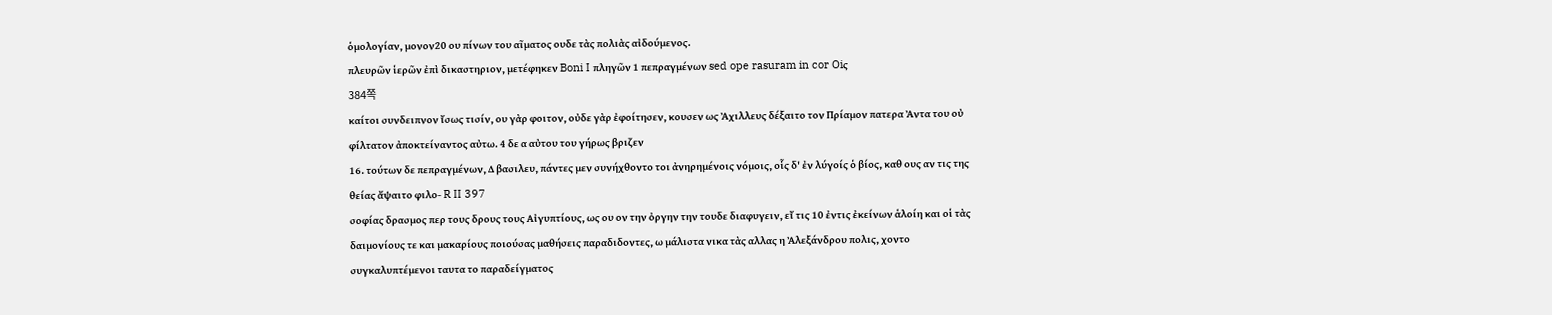ὁμολογίαν, μονον20 ου πίνων του αῖματος ουδε τὰς πολιὰς αἰδούμενος.
πλευρῶν ἱερῶν ἐπὶ δικαστηριον, μετέφηκεν Boni I πληγῶν 1 πεπραγμένων sed ope rasuram in cor Oiς
384쪽
καίτοι συνδειπνον ἴσως τισίν, ου γὰρ φοιτον, οὐδε γὰρ ἐφοίτησεν, κουσεν ως Ἀχιλλευς δέξαιτο τον Πρίαμον πατερα Ἀντα του οὐ φίλτατον ἀποκτείναντος αὐτω. 4 δε α αὐτου του γήρως βριζεν
16. τούτων δε πεπραγμένων, Δ βασιλευ, πάντες μεν συνήχθοντο τοι ἀνηρημένοις νόμοις, οἷς δ' ἐν λύγοίς ὁ βίος, καθ ους αν τις της θείας ἄψαιτο φιλο- R II 397
σοφίας δρασμος περ τους δρους τους Αἰγυπτίους, ως ου ον την ὀργην την τουδε διαφυγειν, εἴ τις 10 ἐντις ἐκείνων ἁλοίη και οἱ τὰς δαιμονίους τε και μακαρίους ποιούσας μαθήσεις παραδιδοντες, ω μάλιστα νικα τὰς αλλας η Ἀλεξάνδρου πολις, χοντο συγκαλυπτέμενοι ταυτα το παραδείγματος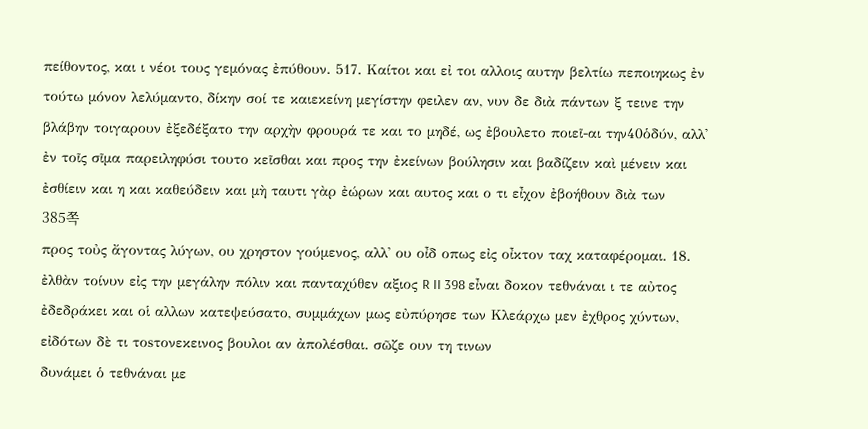πείθοντος, και ι νέοι τους γεμόνας ἐπύθουν. 517. Καίτοι και εἰ τοι αλλοις αυτην βελτίω πεποιηκως ἐν τούτω μόνον λελύμαντο, δίκην σοί τε καιεκείνη μεγίστην φειλεν αν, νυν δε διὰ πάντων ξ τεινε την βλάβην τοιγαρουν ἐξεδέξατο την αρχὴν φρουρά τε και το μηδέ, ως ἐβουλετο ποιεῖ-αι την40ὁδύν, αλλ' ἐν τοῖς σῖμα παρειληφύσι τουτο κεῖσθαι και προς την ἐκείνων βούλησιν και βαδίζειν καὶ μένειν και ἐσθίειν και η και καθεύδειν και μὴ ταυτι γὰρ ἐώρων και αυτος και ο τι εἶχον ἐβοήθουν διὰ των
385쪽
προς τοὐς ἄγοντας λύγων, ου χρηστον γούμενος, αλλ' ου οἶδ οπως εἰς οἶκτον ταχ καταφέρομαι. 18. ἐλθὰν τοίνυν εἰς την μεγάλην πόλιν και πανταχύθεν αξιος R II 398 εἶναι δοκον τεθνάναι ι τε αὐτος ἐδεδράκει και οἱ αλλων κατεψεύσατο, συμμάχων μως εὐπύρησε των Κλεάρχω μεν ἐχθρος χύντων, εἰδότων δὲ τι τοsτονεκεινος βουλοι αν ἀπολέσθαι. σῶζε ουν τη τινων
δυνάμει ὁ τεθνάναι με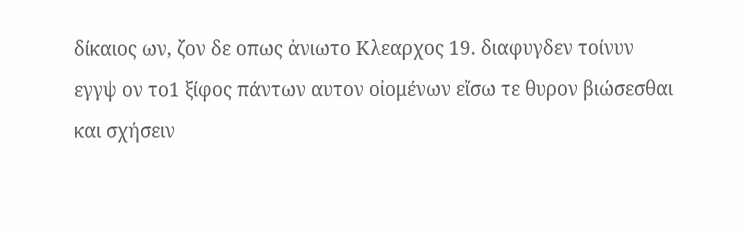δίκαιος ων, ζον δε οπως ἀνιωτο Κλεαρχος 19. διαφυγδεν τοίνυν εγγψ ον το1 ξίφος πάντων αυτον οἰομένων εἴσω τε θυρον βιώσεσθαι και σχήσειν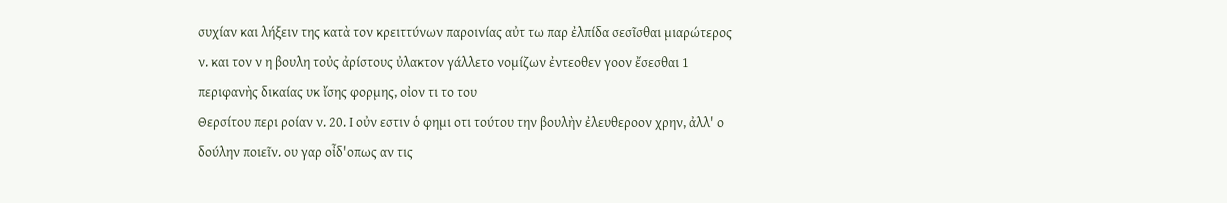συχίαν και λήξειν της κατὰ τον κρειττύνων παροινίας αὐτ τω παρ ἐλπίδα σεσῖσθαι μιαρώτερος ν. και τον ν η βουλη τοὐς ἀρίστους ὐλακτον γάλλετο νομίζων ἐντεοθεν γοον ἔσεσθαι 1 περιφανὴς δικαίας υκ ἴσης φορμης, οἰον τι το του
Θερσίτου περι ροίαν ν. 20. I οὐν εστιν ὁ φημι οτι τούτου την βουλὴν ἐλευθεροον χρην, ἀλλ' ο δούλην ποιεῖν. ου γαρ οἶδ'οπως αν τις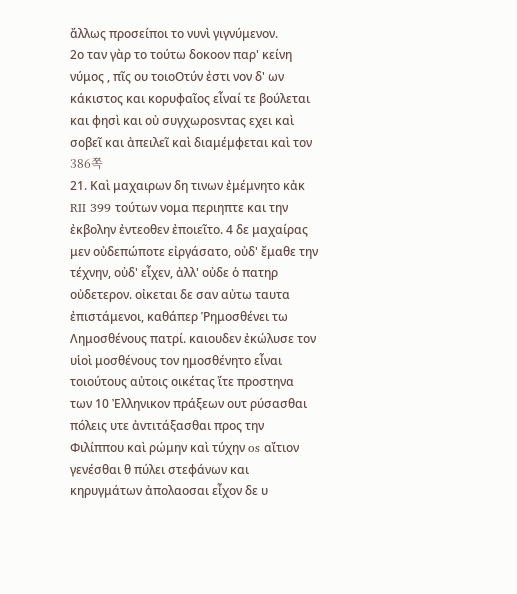ἄλλως προσείποι το νυνὶ γιγνύμενον.
2ο ταν γὰρ το τούτω δοκοον παρ' κείνη νύμος , πῖς ου τοιοOτύν ἐστι νον δ' ων κάκιστος και κορυφαῖος εἶναί τε βούλεται και φησὶ και οὐ συγχωροsντας εχει καὶ σοβεῖ και ἀπειλεῖ καὶ διαμέμφεται καὶ τον
386쪽
21. Καὶ μαχαιρων δη τινων ἐμέμνητο κἀκ RII 399 τούτων νομα περιηπτε και την ἐκβολην ἐντεοθεν ἐποιεῖτο. 4 δε μαχαίρας μεν οὐδεπώποτε εἰργάσατο, οὐδ' ἔμαθε την τέχνην, οὐδ' εἶχεν, ἀλλ' οὐδε ὁ πατηρ
οὐδετερον. οἰκεται δε σαν αὐτω ταυτα ἐπιστάμενοι, καθάπερ Ῥημοσθένει τω Λημοσθένους πατρί. καιουδεν ἐκώλυσε τον υἱοὶ μοσθένους τον ημοσθένητο εἶναι τοιούτους αὐτοις οικέτας ἴτε προστηνα των 10 Ἐλληνικον πράξεων ουτ ρύσασθαι πόλεις υτε ἀντιτάξασθαι προς την Φιλίππου καὶ ρώμην καὶ τύχην os αἴτιον γενέσθαι θ πύλει στεφάνων και κηρυγμάτων ἀπολαοσαι εἶχον δε υ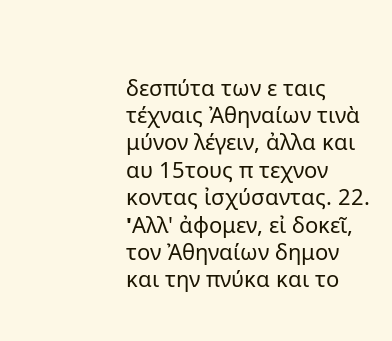δεσπύτα των ε ταις τέχναις Ἀθηναίων τινὰ μύνον λέγειν, ἀλλα και αυ 15τους π τεχνον κοντας ἰσχύσαντας. 22. 'Aλλ' ἀφομεν, εἰ δοκεῖ, τον Ἀθηναίων δημον και την πνύκα και το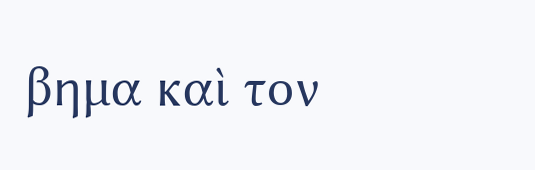βημα καὶ τον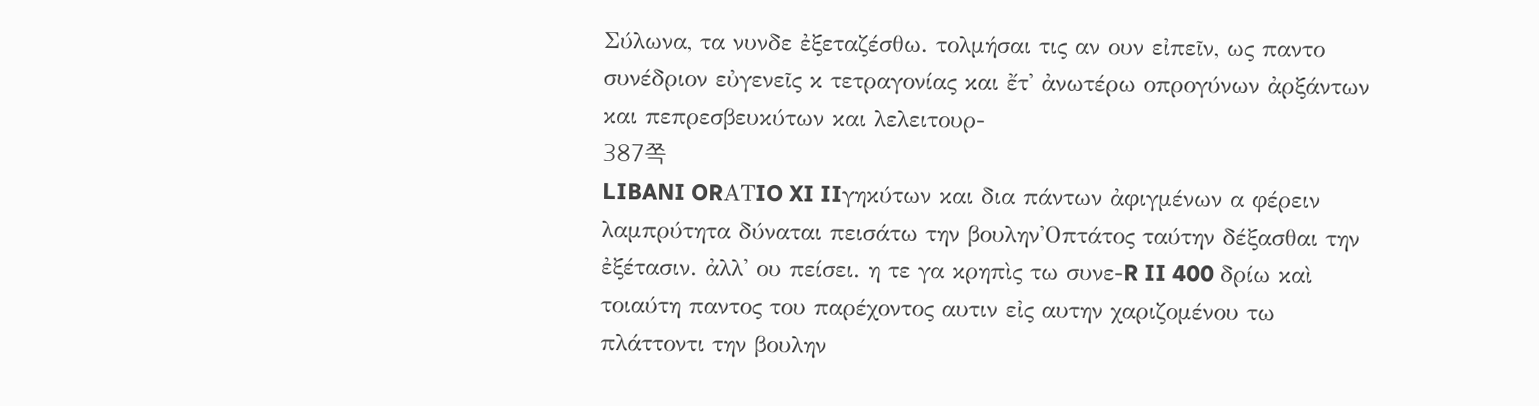Σύλωνα, τα νυνδε ἐξεταζέσθω. τολμήσαι τις αν ουν εἰπεῖν, ως παντο συνέδριον εὐγενεῖς κ τετραγονίας και ἔτ' ἀνωτέρω οπρογύνων ἀρξάντων και πεπρεσβευκύτων και λελειτουρ-
387쪽
LIBANI ORΑΤIO XI IIγηκύτων και δια πάντων ἀφιγμένων α φέρειν λαμπρύτητα δύναται πεισάτω την βουλην'Οπτάτος ταύτην δέξασθαι την ἐξέτασιν. ἀλλ' ου πείσει. η τε γα κρηπὶς τω συνε-R II 400 δρίω καὶ τοιαύτη παντος του παρέχοντος αυτιν εἰς αυτην χαριζομένου τω πλάττοντι την βουλην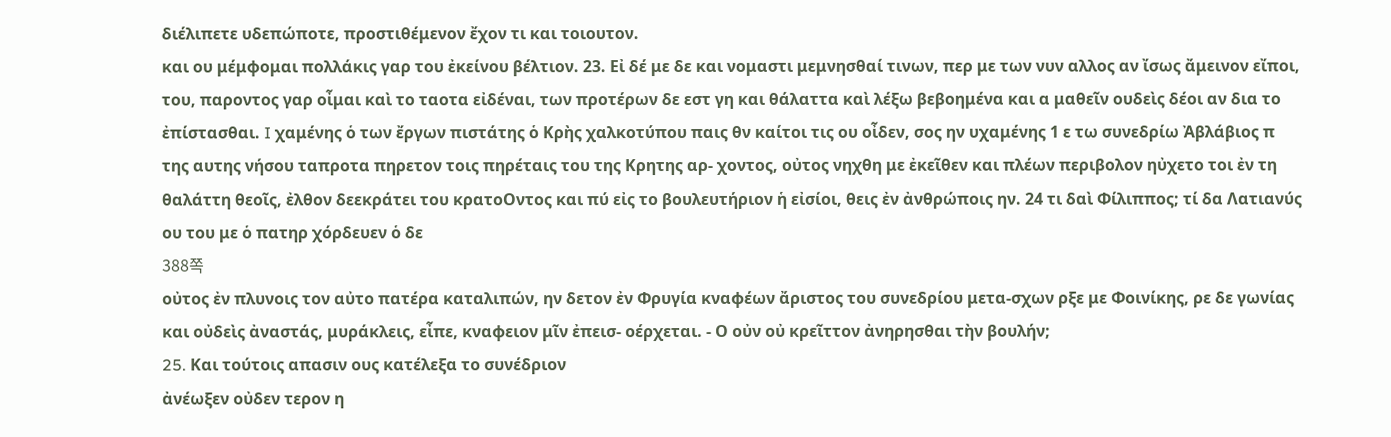διέλιπετε υδεπώποτε, προστιθέμενον ἔχον τι και τοιουτον.
και ου μέμφομαι πολλάκις γαρ του ἐκείνου βέλτιον. 23. Εἰ δέ με δε και νομαστι μεμνησθαί τινων, περ με των νυν αλλος αν ἴσως ἄμεινον εἴποι, του, παροντος γαρ οἶμαι καὶ το ταοτα εἰδέναι, των προτέρων δε εστ γη και θάλαττα καὶ λέξω βεβοημένα και α μαθεῖν ουδεὶς δέοι αν δια το ἐπίστασθαι. I χαμένης ὁ των ἔργων πιστάτης ὁ Κρὴς χαλκοτύπου παις θν καίτοι τις ου οἶδεν, σος ην υχαμένης 1 ε τω συνεδρίω Ἀβλάβιος π της αυτης νήσου ταπροτα πηρετον τοις πηρέταις του της Κρητης αρ- χοντος, οὐτος νηχθη με ἐκεῖθεν και πλέων περιβολον ηὐχετο τοι ἐν τη θαλάττη θεοῖς, ἐλθον δεεκράτει του κρατοOντος και πύ εἰς το βουλευτήριον ἡ εἰσίοι, θεις ἐν ἀνθρώποις ην. 24 τι δαὶ Φίλιππος; τί δα Λατιανύς ου του με ὁ πατηρ χόρδευεν ὁ δε
388쪽
οὐτος ἐν πλυνοις τον αὐτο πατέρα καταλιπών, ην δετον ἐν Φρυγία κναφέων ἄριστος του συνεδρίου μετα-σχων ρξε με Φοινίκης, ρε δε γωνίας και οὐδεὶς ἀναστάς, μυράκλεις, εἶπε, κναφειον μῖν ἐπεισ- οέρχεται. - Ο οὐν οὐ κρεῖττον ἀνηρησθαι τὴν βουλήν;
25. Kαι τούτοις απασιν ους κατέλεξα το συνέδριον
ἀνέωξεν οὐδεν τερον η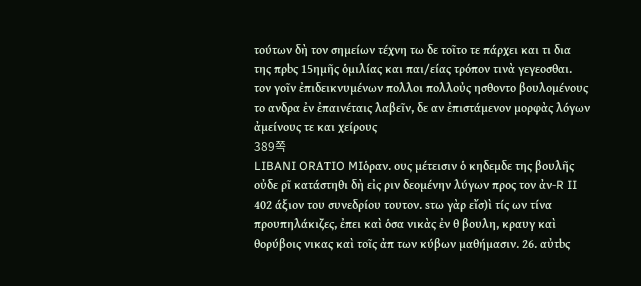τούτων δὴ τον σημείων τέχνη τω δε τοῖτο τε πάρχει και τι δια της πρbς 15ημῆς ὁμιλίας και παι/είας τρόπον τινὰ γεγεοσθαι. τον γοῖν ἐπιδεικνυμένων πολλοι πολλοὐς ησθοντο βουλομένους το ανδρα ἐν ἐπαινέταις λαβεῖν, δε αν ἐπιστάμενον μορφὰς λόγων ἀμείνους τε και χείρους
389쪽
LIBANI ORΑΤIO MIὁραν. ους μέτεισιν ὁ κηδεμδε της βουλῆς οὐδε ρῖ κατάστηθι δὴ εἰς ριν δεομένην λύγων προς τον ἀν-R II 402 άξιον του συνεδρίου τουτον. sτω γὰρ εἴσ)ὶ τίς ων τίνα προυπηλάκιζες, ἐπει καὶ ὁσα νικὰς ἐν θ βουλη, κραυγ καὶ θορύβοις νικας καὶ τοῖς ἀπ των κύβων μαθήμασιν. 26. αὐτbς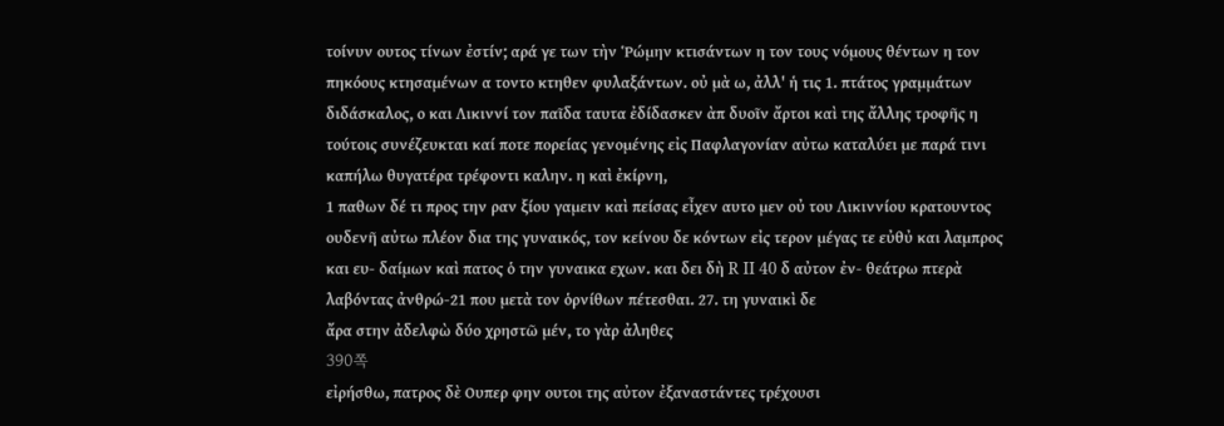τοίνυν ουτος τίνων ἐστίν; αρά γε των τὴν Ῥώμην κτισάντων η τον τους νόμους θέντων η τον πηκόους κτησαμένων α τοντο κτηθεν φυλαξάντων. οὐ μὰ ω, ἀλλ' ἡ τις 1. πτάτος γραμμάτων διδάσκαλος, ο και Λικιννί τον παῖδα ταυτα ἐδίδασκεν ὰπ δυοῖν ἄρτοι καὶ της ἄλλης τροφῆς η τούτοις συνέζευκται καί ποτε πορείας γενομένης εἰς Παφλαγονίαν αὐτω καταλύει με παρά τινι
καπήλω θυγατέρα τρέφοντι καλην. η καὶ ἐκίρνη,
1 παθων δέ τι προς την ραν ξίου γαμειν καὶ πείσας εἶχεν αυτο μεν οὐ του Λικιννίου κρατουντος ουδενῆ αὐτω πλέον δια της γυναικός, τον κείνου δε κόντων εἰς τερον μέγας τε εὐθὐ και λαμπρος και ευ- δαίμων καὶ πατος ὁ την γυναικα εχων. και δει δὴ R II 40 δ αὐτον ἐν- θεάτρω πτερὰ λαβόντας ἀνθρώ-21 που μετὰ τον ὁρνίθων πέτεσθαι. 27. τη γυναικὶ δε
ἄρα στην ἀδελφὼ δύο χρηστῶ μέν, το γὰρ ἀληθες
390쪽
εἰρήσθω, πατρος δὲ Ουπερ φην ουτοι της αὐτον ἐξαναστάντες τρέχουσι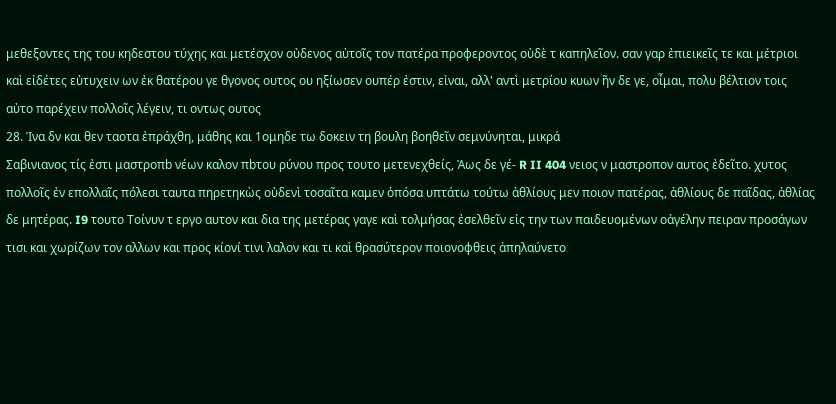μεθεξοντες της του κηδεστου τύχης και μετέσχον οὐδενος αὐτοῖς τον πατέρα προφεροντος οὐδὲ τ καπηλεῖον. σαν γαρ ἐπιεικεῖς τε και μέτριοι καὶ εἰδέτες εὐτυχειν ων ἐκ θατέρου γε θγονος ουτος ου ηξίωσεν ουπέρ ἐστιν, εἰναι, αλλ' αντὶ μετρίου κυων ῆν δε γε, οἶμαι, πολυ βέλτιον τοις αὐτο παρέχειν πολλοῖς λέγειν, τι οντως ουτος
28. Ἱνα δν και θεν ταοτα ἐπράχθη, μάθης και 1ομηδε τω δοκειν τη βουλη βοηθεῖν σεμνύνηται, μικρά
Σαβινιανος τίς ἐστι μαστροπb νέων καλον πbτου ρύνου προς τουτο μετενεχθείς, Ἀως δε γέ- R II 404 νειος ν μαστροπον αυτος ἐδεῖτο. χυτος πολλοῖς ἐν επολλαῖς πόλεσι ταυτα πηρετηκὼς οὐδενὶ τοσαῖτα καμεν ὁπόσα υπτάτω τούτω ἀθλίους μεν ποιον πατέρας, ἀθλίους δε παῖδας, ἀθλίας δε μητέρας. I9 τουτο Τοίνυν τ εργο αυτον και δια της μετέρας γαγε καὶ τολμήσας ἐσελθεῖν εἰς την των παιδευομένων οἀγέλην πειραν προσάγων τισι και χωρίζων τον αλλων και προς κίονί τινι λαλον και τι καὶ θρασύτερον ποιονοφθεις ἀπηλαύνετο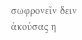σωφρονεῖν δειν ἀκούσας η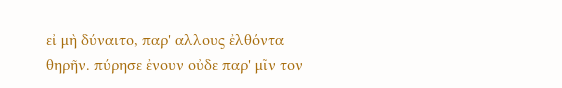εἰ μὴ δύναιτο, παρ' αλλους ἐλθόντα θηρῆν. πύρησε ἐνουν οὐδε παρ' μῖν τον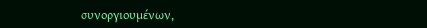συνοργιουμένων,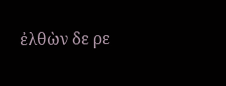ἐλθὼν δε ρε